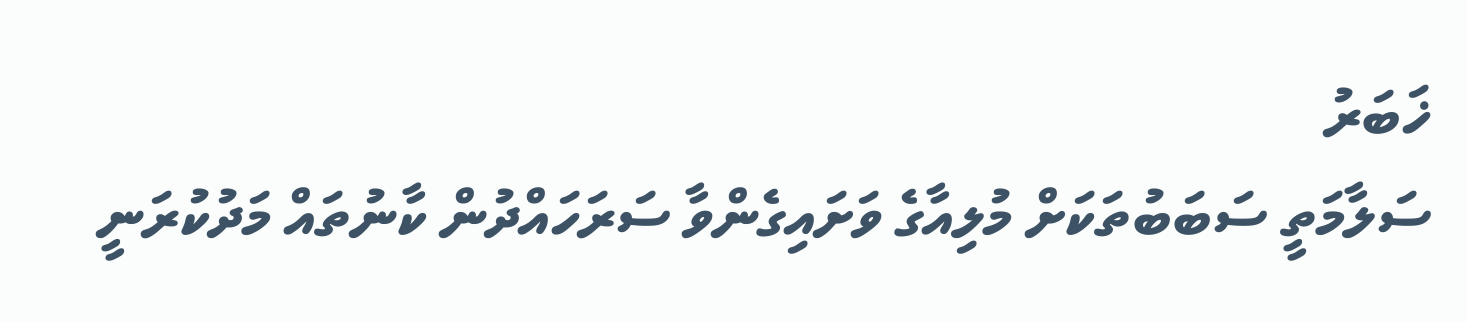ޚަބަރު
ސަލާމަތީ ސަބަބުތަކަށް މުލިއާގެ ވަށައިގެންވާ ސަރަހައްދުން ކާނުތައް މަދުކުރަނީ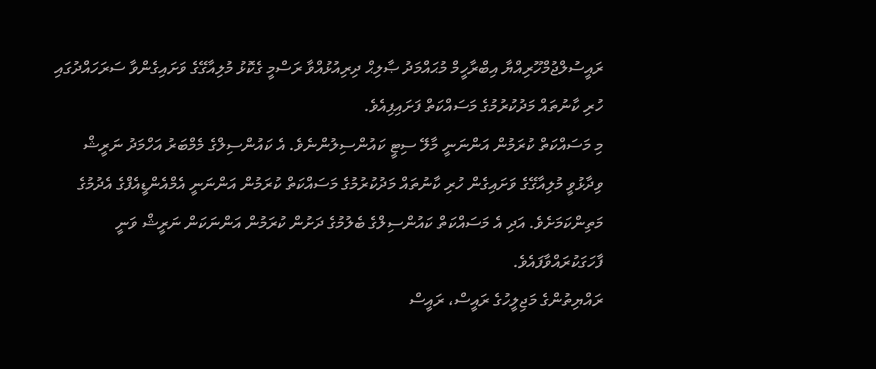ރައީސުލްޖުމްހޫރިއްޔާ އިބްރާހީމް މުޙައްމަދު ޞާލިޙް ދިރިއުޅުއްވާ ރަސްމީ ގެކޮޅު މުލިއާގޭގެ ވަށައިގެންވާ ސަރަހައްދުގައި ހުރި ކާނުތައް މަދުކުރުމުގެ މަސައްކަތް ފަށައިފިއެވެ.
މި މަސައްކަތް ކުރަމުން އަންނަނީ މާލޭ ސިޓީ ކައުންސިލުންނެވެ. އެ ކައުންސިލްގެ މެމްބަރު އަހްމަދު ނަރީޝް ވިދާޅުވީ މުލިއާގޭގެ ވަށައިގެން ހުރި ކާނުތައް މަދުކުރުމުގެ މަސައްކަތް ކުރަމުން އަންނަނީ އެމްއެންޑީއެފްގެ އެދުމުގެ މަތިންކަމަށެވެ. އަދި އެ މަސައްކަތް ކައުންސިލްގެ ބެލުމުގެ ދަށުން ކުރަމުން އަންނަކަން ނަރީޝް ވަނީ ފާހަގަކުރައްވާފައެވެ.
ރައްޔިތުންގެ މަޖިލީހުގެ ރައީސް، ރައީސް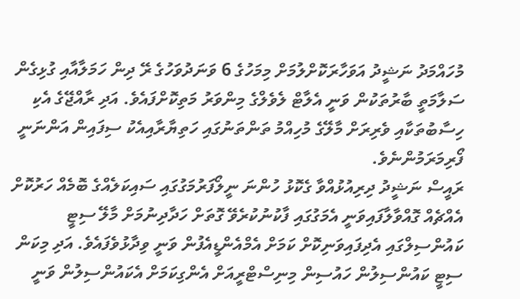މުހައްމަދު ނަޝީދު އަވަހާރަކޮށްލުމަށް މިމަހުގެ 6 ވަނަދުވަހުގެ ރޭ ދިން ހަމަލާއާއި ގުޅިގެން ސަލާމަތީ ބާރުތަކުން ވަނީ އެލާޓް ލެވެލްގެ މިންވަރު މަތިކޮށްފައެވެ. އަދި ރާއްޖޭގެ އެކި ހިސާބުތަކާއި ވެރިރަށް މާލޭގެ މުހިއްމު ތަންތަނުގައި ހަތިޔާރާއިއެކު ސިފައިން އަންނަނީ ފޯރިމަރަމުންނެވެ.
ރައީސް ނަޝީދު ދިރިއުޅުއްވާ ގެކޮޅު ހުންނަ ނީލޯފަރުމަގުގައި ސައިކަލެއްގެ ބޮމެއް ހަރުކޮށް އެއްޗެއް ގޮއްވާލާފައިވަނީ އެމަގުގައި ފާކުނުކުރެވޭ ގޮތަށް ހަދާދިނުމަށް މާލޭ ސިޓީ ކައުންސިލްގައި އެދިފައިވަނިކޮށް ކަމަށް އެމްއެންޑީއެފުން ވަނީ ވިދާޅުވެފައެވެ. އަދި މިކަން ސިޓީ ކައުންސިލުން ހައުސިން މިނިސްޓްރީއަށް އެންގިކަމަށް އެކައުންސިލުން ވަނީ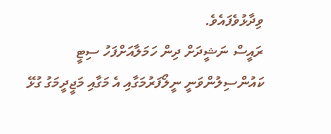ވިދާޅުވެފައެވެ.
ރައީސް ނަޝީދަށް ދިން ހަމަލާއަށްފަހު ސިޓީ ކައުންސިލުންވަނީ ނީލޯފަރުމަގާއި އެ މަގާއި މަޖީދީމަގު ގުޅޭ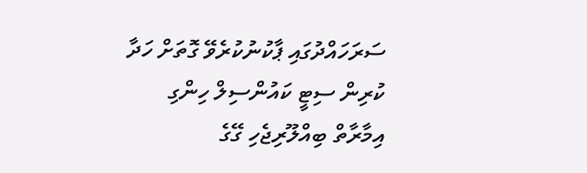ސަރަހައްދުގައި ޕާކުނުކުރެވޭ ގޮތަށް ހަދާ ކުރިން ސިޓީ ކައުންސިލް ހިންގި އިމާރާތް ބިއްލޫރިޖެހި ގޭގެ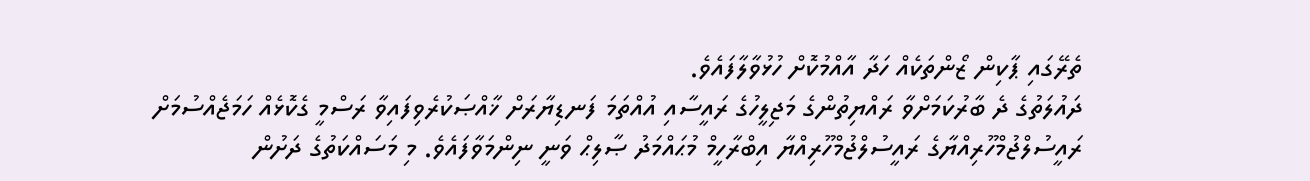ތެރޭގައި ޕާކިން ޒޯންތަކެއް ހަދާ އާއްމުކޮށް ހުޅުވާލާފައެވެ.
ދައުލަތުގެ ދެ ބާރުކަމަށްވާ ރައްޔިތުންގެ މަޖިލީހުގެ ރައީސާއި އުއްތަމަ ފަނޑިޔާރަށް ޚާއްޞަކުރެވިފައިވާ ރަސްމީ ގެކޮޅެއް ހަމަޖެއްސުމަށް ރައީސުލްޖުމްހޫރިއްޔާގެ ރައީސުލްޖުމްހޫރިއްޔާ އިބްރާހީމް މުޙައްމަދު ޞާލިޙް ވަނީ ނިންމަވާފައެވެ. މި މަސައްކަތުގެ ދަށުން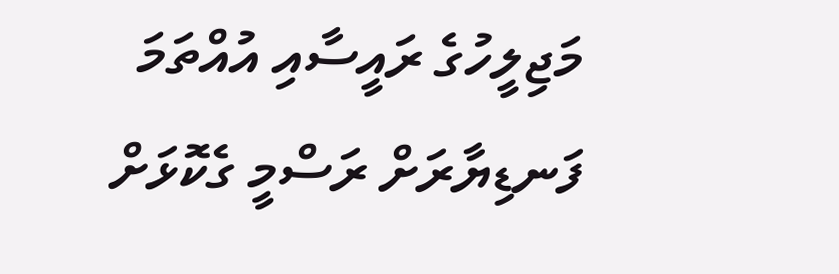މަޖިލީހުގެ ރައީސާއި އުއްތަމަ ފަނޑިޔާރަށް ރަސްމީ ގެކޮޅަށް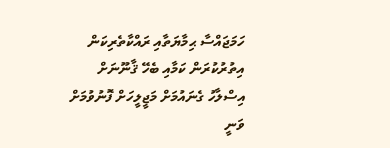ހަމަޖައްސާ ޙިމާޔަތާއި ރައްކާތެރިކަން އިތުރުކުރަން ކަމާއި ބެހޭ ޤާނޫނަށް އިސްލާހު ގެނައުމަށް މަޖީލީހަށް ފޮނުވުމަށް ވަނީ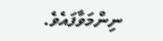ނިންމަވާފައެވެ.